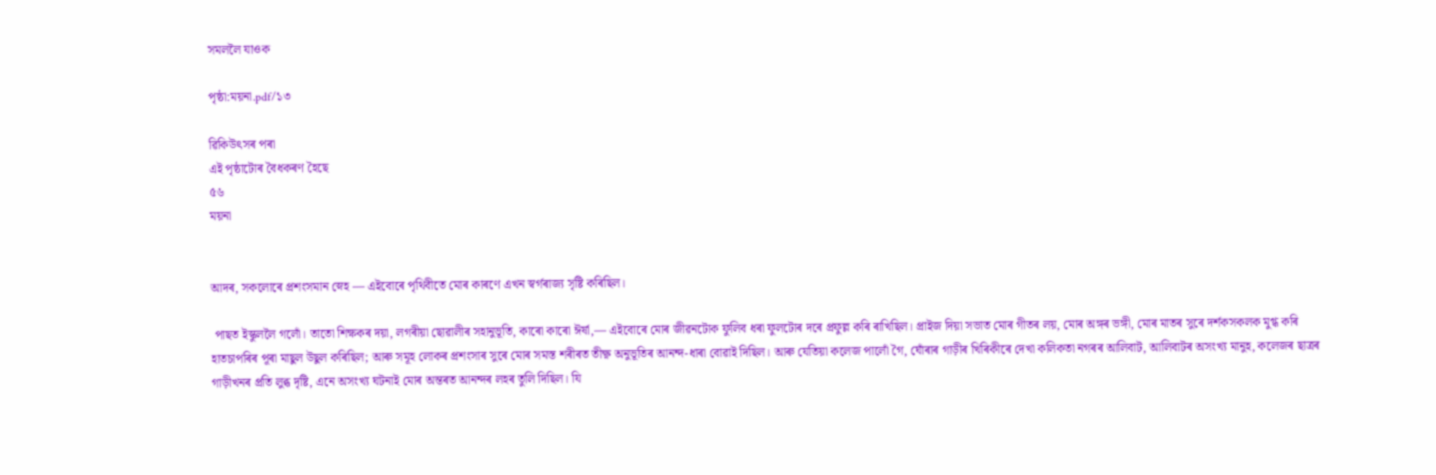সমললৈ যাওক

পৃষ্ঠা:ময়না.pdf/১৩

ৱিকিউৎসৰ পৰা
এই পৃষ্ঠাটোৰ বৈধকৰণ হৈছে
৫৬
ময়না


আদৰ, সকলোৰে প্ৰশংসমান স্নেহ — এইবোৰে পৃথিবীতে মোৰ কাৰণে এখন স্বৰ্গৰাজ্য সৃষ্টি কৰিছিল।

 পাছত ইস্কুললৈ গলোঁ। তাতো শিক্ষকৰ দয়া, লগৰীয়া ছোৱালীৰ সহানুভূতি, কাৰো কাৰো ঈৰ্ষা,— এইবোৰে মোৰ জীৱনটোক ফুলিব ধৰা ফুলটোৰ দৰে প্ৰফুল্ল কৰি ৰাখিছিল। প্ৰাইজ দিয়া সভাত মোৰ গীতৰ লয়, মোৰ অঙ্গৰ ভঙ্গী, মোৰ মাতৰ সুৰে দৰ্শকসকলক মুগ্ধ কৰি হাতচাপৰিৰ পূৰা মাছুল উছুল কৰিছিল; আৰু সমূহ লোকৰ প্ৰশংসাৰ সুৰে মোৰ সমস্ত শৰীৰত তীক্ষ্ণ অনুভূতিৰ আনন্দ-ধাৰা বোৱাই দিছিল। আৰু যেতিয়া কলেজ পালোঁ গৈ, ঘোঁৰাৰ গাড়ীৰ খিৰিকীৰে দেখা কলিকতা নগৰৰ আলিবাট, আলিবাটৰ অসংখ্য মানুহ, কলেজৰ ছাত্ৰৰ গাড়ীখনৰ প্ৰতি লুব্ধ দৃষ্টি, এনে অসংখ্য ঘটনাই মোৰ অন্তৰত আনন্দৰ লহৰ তুলি দিছিল। যি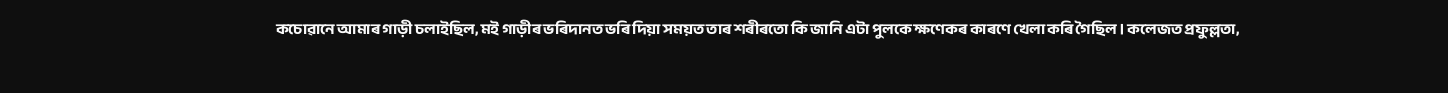কচোৱানে আমাৰ গাড়ী চলাইছিল, মই গাড়ীৰ ভৰিদানত ভৰি দিয়া সময়ত তাৰ শৰীৰতো কি জানি এটা পুলকে ক্ষণেকৰ কাৰণে খেলা কৰি গৈছিল। কলেজত প্ৰফুল্লতা,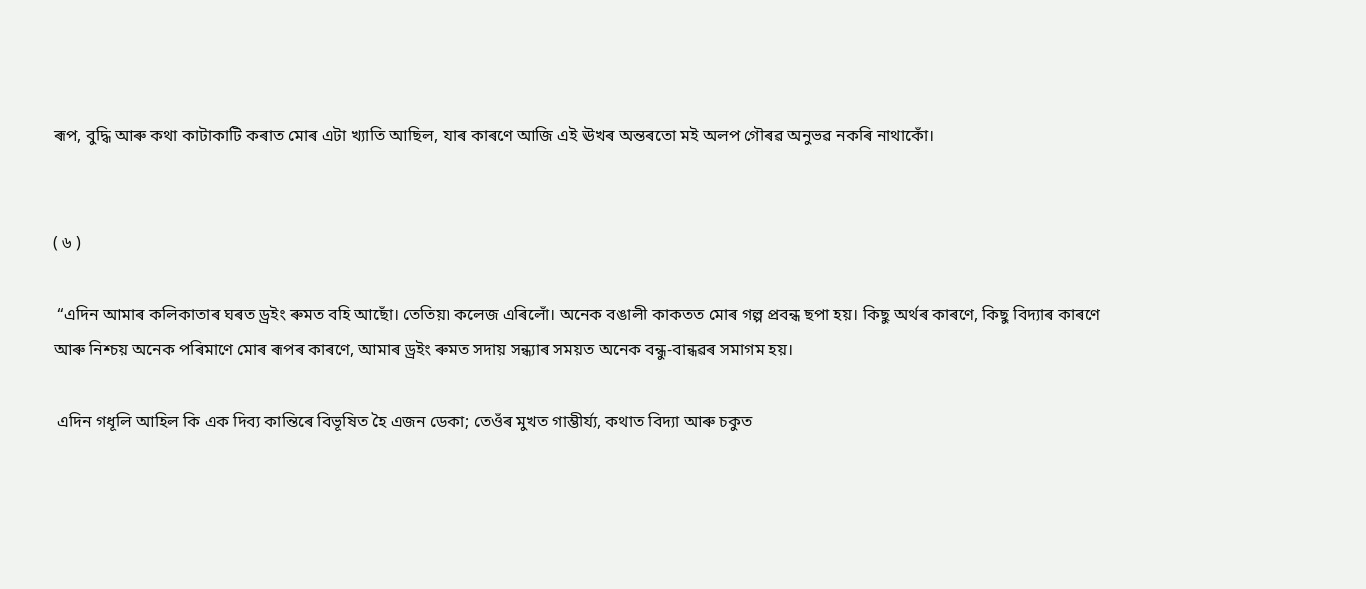ৰূপ, বুদ্ধি আৰু কথা কাটাকাটি কৰাত মোৰ এটা খ্যাতি আছিল, যাৰ কাৰণে আজি এই ঊখৰ অন্তৰতো মই অলপ গৌৰৱ অনুভৱ নকৰি নাথাকোঁ।


( ৬ )

 “এদিন আমাৰ কলিকাতাৰ ঘৰত ড্ৰইং ৰুমত বহি আছোঁ। তেতিয়৷ কলেজ এৰিলোঁ। অনেক বঙালী কাকতত মোৰ গল্প প্ৰবন্ধ ছপা হয়। কিছু অৰ্থৰ কাৰণে, কিছু বিদ্যাৰ কাৰণে আৰু নিশ্চয় অনেক পৰিমাণে মোৰ ৰূপৰ কাৰণে, আমাৰ ড্ৰইং ৰুমত সদায় সন্ধ্যাৰ সময়ত অনেক বন্ধু-বান্ধৱৰ সমাগম হয়।

 এদিন গধূলি আহিল কি এক দিব্য কান্তিৰে বিভূষিত হৈ এজন ডেকা; তেওঁৰ মুখত গাম্ভীৰ্য্য, কথাত বিদ্যা আৰু চকুত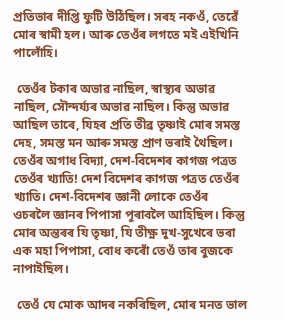প্ৰতিভাৰ দীপ্তি ফুটি উঠিছিল। সৰহ নকওঁ, তেৱেঁ মোৰ স্বামী হল। আৰু তেওঁৰ লগতে মই এইখিনি পালোঁহি।

 তেওঁৰ টকাৰ অভাৱ নাছিল, স্বাস্থ্যৰ অভাৱ নাছিল, সৌন্দৰ্য্যৰ অভাৱ নাছিল। কিন্তু অভাৱ আছিল তাৰে, যিহৰ প্ৰতি তীব্ৰ তৃষ্ণাই মোৰ সমস্ত দেহ, সমস্ত মন আৰু সমস্ত প্ৰাণ ভৰাই থৈছিল। তেওঁৰ অগাধ বিদ্যা, দেশ-বিদেশৰ কাগজ পত্ৰত তেওঁৰ খ্যাতি! দেশ বিদেশৰ কাগজ পত্ৰত তেওঁৰ খ্যাতি। দেশ-বিদেশৰ জ্ঞানী লোকে তেওঁৰ ওচৰলৈ জ্ঞানৰ পিপাসা পূৰাবলৈ আহিছিল। কিন্তু মোৰ অন্তৰৰ যি তৃষ্ণা, যি তীক্ষ্ণ দুখ-সুখেৰে ভৰা এক মহা পিপাসা, বোধ কৰোঁ তেওঁ তাৰ বুজকে নাপাইছিল।

 তেওঁ যে মোক আদৰ নকৰিছিল, মোৰ মনত ভাল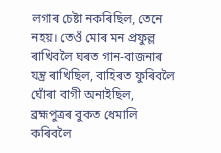লগাৰ চেষ্টা নকৰিছিল, তেনে নহয়। তেওঁ মোৰ মন প্ৰফুল্ল ৰাখিবলৈ ঘৰত গান-বাজনাৰ যন্ত্ৰ ৰাখিছিল, বাহিৰত ফুৰিবলৈ ঘোঁৰা বাগী অনাইছিল, ব্ৰহ্মপুত্ৰৰ বুকত ধেমালি কৰিবলৈ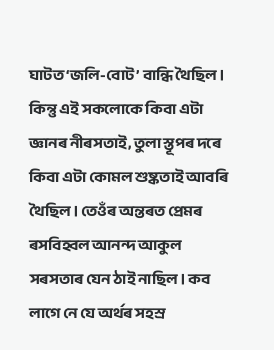ঘাটত ‘জলি-বোট’ বান্ধি থৈছিল। কিন্তু এই সকলোকে কিবা এটা জ্ঞানৰ নীৰসতাই, তুলা স্তূপৰ দৰে কিবা এটা কোমল শুষ্কতাই আবৰি থৈছিল। তেওঁৰ অন্তৰত প্ৰেমৰ ৰসবিহ্বল আনন্দ আকুল সৰসতাৰ যেন ঠাই নাছিল। কব লাগে নে যে অৰ্থৰ সহস্ৰ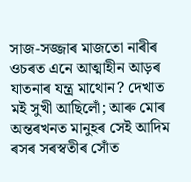সাজ-সজ্জাৰ মাজতো নাৰীৰ ওচৰত এনে আত্মাহীন আড়ৰ যাতনাৰ যন্ত্ৰ মাথোন? দেখাত মই সুখী আছিলোঁ; আৰু মোৰ অন্তৰখনত মানুহৰ সেই আদিম ৰসৰ সৰস্বতীৰ সোঁত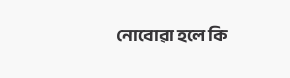নোবোৱা হলে কি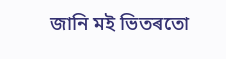জানি মই ভিতৰতো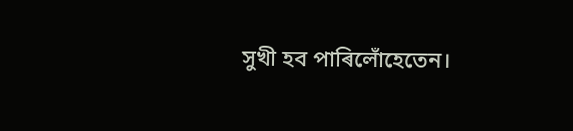সুখী হব পাৰিলোঁহেতেন।